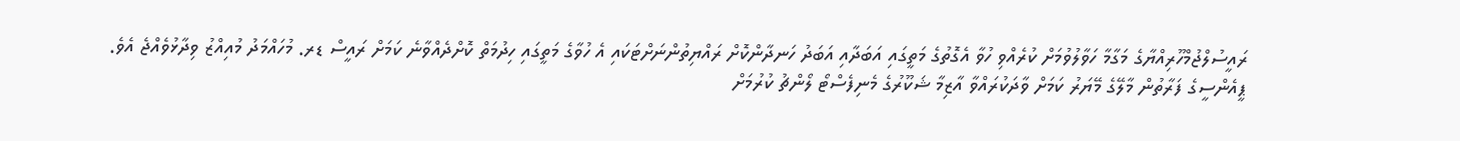ރައީސުލްޖުމްހޫރިއްޔާގެ މަގާމާ ހަވާލުވުމަށް ކުރެއްވި ހުވާ އެގޮތުގެ މަތީގައި އަބަދާއި އަބަދު ހަނދާންކޮށް ރައްޔިތުންނަށްޓަކައި އެ ހުވާގެ މަތީގައި ހިދުމަތް ކޮށްދެއްވާނެ ކަމަށް ރައީސް ޑރ. މުހައްމަދު މުއިއްޒު ވިދާޅުވެއްޖެ އެވެ.
ޕީއެންސީގެ ފަރާތުން މާލޭގެ މޭޔަރު ކަމަށް ވާދަކުރައްވާ އާޒިމާ ޝަކޫރުގެ މެނިފެސްޓޯ ލޯންޗު ކުރުމަށް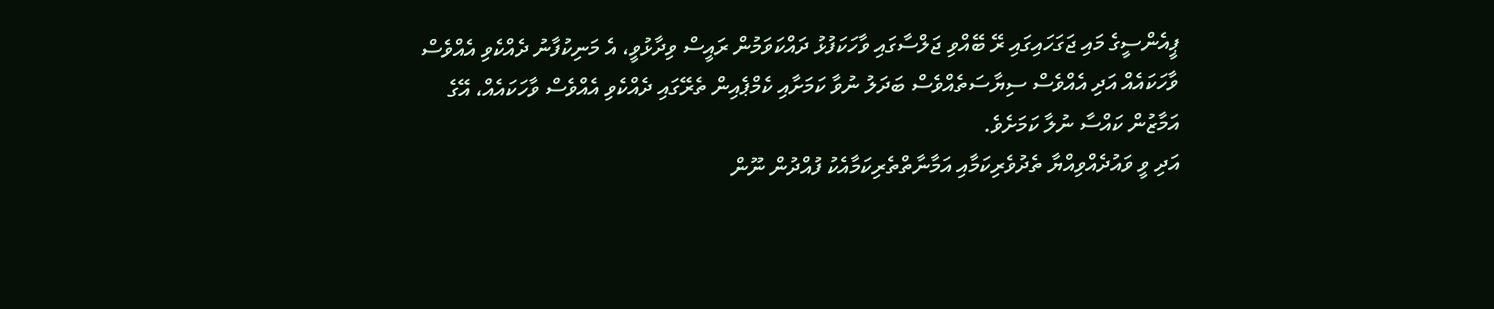ޕީއެންސީގެ މައި ޖަގަހައިގައި ރޭ ބޭއްވި ޖަލްސާގައި ވާހަކަފުޅު ދައްކަވަމުން ރައީސް ވިދާޅުވީ، އެ މަނިކުފާނު ދެއްކެވި އެއްވެސް ވާހަކައެއް އަދި އެއްވެސް ސިޔާސަތެއްވެސް ބަދަލު ނުވާ ކަމަށާއި ކެމްޕެއިން ތެރޭގައި ދެއްކެވި އެއްވެސް ވާހަކައެއް، އޭގެ އަމާޒުން ކައްސާ ނުލާ ކަމަށެވެ.
އަދި ވީ ވައުދެއްވިއްޔާ ތެދުވެރިކަމާއި އަމާނާތްތެރިކަމާއެކު ފުއްދުން ނޫން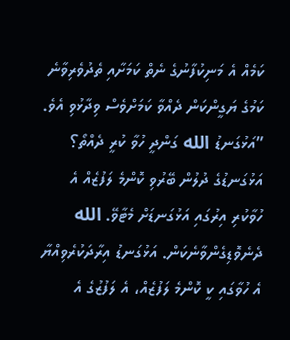ކަމެއް އެ މަނިކުފާނުގެ ނެތް ކަމަށާއި ތެދުވެރިވާނެ ކަމުގެ ޔަގީންކަން ދެއްވާ ކަމަށްވެސް ވިދާޅުވި އެވެ.
”އަޅުގަނޑު الله ގަންދީ ހުވާ ކުރީ ދެއްތޯ؟ އަޅުގަނޑުގެ ދުލުން ބޭރުވި ކޮންމެ ލަފުޒެއް އެ ހުވާކުރި އިރުގައި އަޅުގަނޑަށް މެޓާވޭ. الله ދެނެވޮޑިގެންވާނެކަން. އަޅުގަނޑު އިރާދަކުރެވިއްޔާ އެ ހުވާގައި ކީ ކޮންމެ ލަފުޒެއް، އެ ލަފުޒުގެ އެ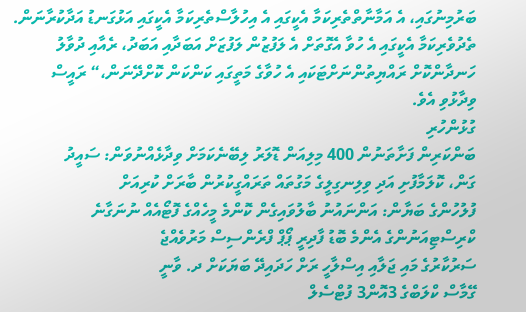ބަރުމިނުގައި، އެ އަމާނާތްތެރިކަމާ އެކީގައި އެ އިހުލާސްތެރިކަމާ އެކީގައި އަޅުގަނޑު އަދާކުރާނަން. ތެދުވެރިކަމާ އެކީގައި އެ ހުވާ އެގޮތަށް އެ ލަފުޒުން ލަފުޒަށް އަބަދާއި އަބަދު، ރެއާއި ދުވާލު ހަނދާންކޮށް ރައްޔިތުންނަށްޓަކައި އެ ހުވާގެ މަތީގައި ކަންކަން ކޮށްދޭނަން،“ ރައީސް ވިދާޅުވި އެވެ.
ގުޅުންހުރި
ބަންކަރިން ފަށާތަނުން 400 މިލިއަން ޑޮލަރު ލިބޭނެކަމަށް ވިދާޅެއްނުވަން: ސައީދު
ގަން، ކޮލަމާފުށި އަދި ވިލިނގިލީގެ މަގުތައް ތަރައްގީކުރުން ބާރަށް ކުރިއަށް
ފުލުހުންގެ ބަޔާން: އަންނައުނު ބާލުވައިގެން ކޮންމެ މީހެއްގެ ފޮޓޯއެއް ނުނަގާނެ
ކްރިސްޓިއަނުންގެ އެންމެ ބޮޑު ފާދިރީ ޕޯޕް ފްރެންސިސް މަރުވެއްޖެ
ސަރުކާރުގެ މައި ޖަލާއި އިސްލާހީ ރަށް ހަދައިދޭ ބަޔަކަށް ދ. ވާނީ
ގޭމާސް ކްލަބްގެ 3އޮން3 ފުޓްސެލް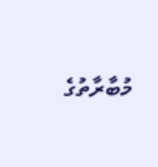މުބާރާތުގެ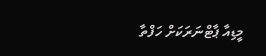މީޑިއާ ޕާޓްނަރަކަށް ހަފްތާ